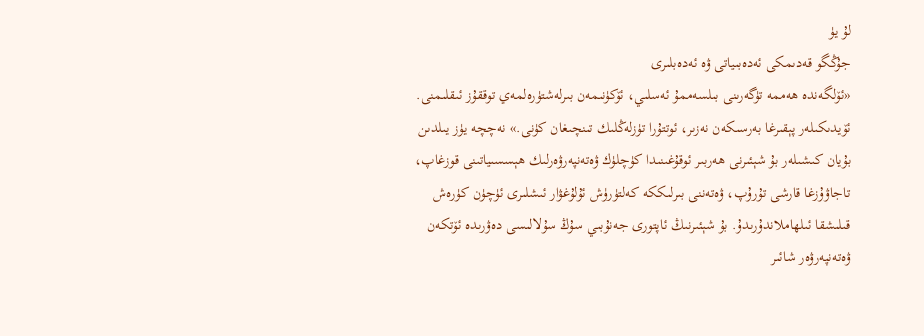لۇ يۈ
جۇڭگو قەدىمكى ئەدەبىياتى ۋە ئەدەبلىرى
«ئۆلگەندە ھەممە تۈگەرىنى بىلسەممۇ ئەسلىي، ئۆكۈنىمەن بىرلەشتۈرەلمەي توققۇز ئىقلىمنى. ئۆيدىكىلەر پېقىرغا بەرسىكەن نەزىر، ئوتتۇرا تۈزلەڭلىك تىنچىغان كۈنى.» نەچچە يۈز يىلدىن بۇيان كىشىلەر بۇ شېئىرنى ھەربىر ئوقۇغىنىدا كۈچلۈك ۋەتەنپەرۋەرلىك ھېسسىياتىنى قوزغاپ، تاجاۋۇزغا قارشى تۇرۇپ، ۋەتەننى بىرلىككە كەلتۈرۈش ئۇلۇغۋار ئىشلىرى ئۈچۈن كۈرەش قىلىشقا ئىلھاملاندۇرىدۇ. بۇ شېئىرنىڭ ئاپتورى جەنۇبىي سۇڭ سۇلالىسى دەۋرىدە ئۆتكەن ۋەتەنپەرۋەر شائىر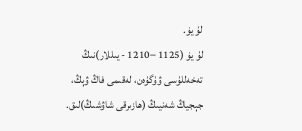لۇ يۈ.
لۇ يۈ (1125 −1210 - يىللار)نىڭ تەخەللۇسى ۋۇگۇەن، لەقىمى فاڭ ۋېڭ، جېجياڭ شەنيىڭ (ھازىرقى شاۋشىڭ)لىق.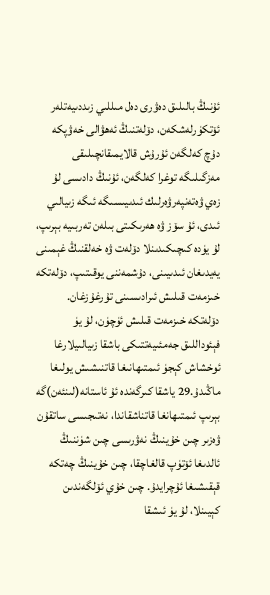ئۇنىڭ بالىلىق دەۋرى دەل مىللىي زىددىيەتلەر ئۆتكۈرلەشكەن، دۆلەتنىڭ ئەھۋالى خەۋپكە دۇچ كەلگەن ئۇرۇش قالايمىقانچىلىقى مەزگىلىگە توغرا كەلگەن، ئۇنىڭ دادىسى لۇ زەي ۋەتەنپەرۋەرلىك ئىدىيىسىگە ئىگە زىيالىي ئىدى، ئۇ سۆز ۋە ھەرىكىتى بىلەن تەربىيە بېرىپ، لۇ يۈدە كىچىكىدىنلا دۆلەت ۋە خەلقنىڭ غېمىنى يەيدىغان ئىدىيىنى، دۇشمەننى يوقىتىپ، دۆلەتكە خىزمەت قىلىش ئىرادىسىنى تۇرغۇزغان.
دۆلەتكە خىزمەت قىلىش ئۈچۈن، لۇ يۈ فېئوداللىق جەمئىيەتتىكى باشقا زىيالىيلارغا ئوخشاش كېجۈ ئىمتىھانىغا قاتنىشىش يولىغا ماڭىدۇ.29 ياشقا كىرگەندە ئۇ ئاستانە(لىنئەن)گە بېرىپ ئىمتىھانغا قاتناشقاندا، نەتىجىسى ساتقۇن ۋەزىر چىن خۇينىڭ نەۋرىسى چىن شۈننىڭ ئالدىغا ئۆتۈپ قالغاچقا، چىن خۇينىڭ چەتكە قېقىشىغا ئۇچرايدۇ. چىن خۇي ئۆلگەندىن كېيىنلا، لۇ يۈ ئىشقا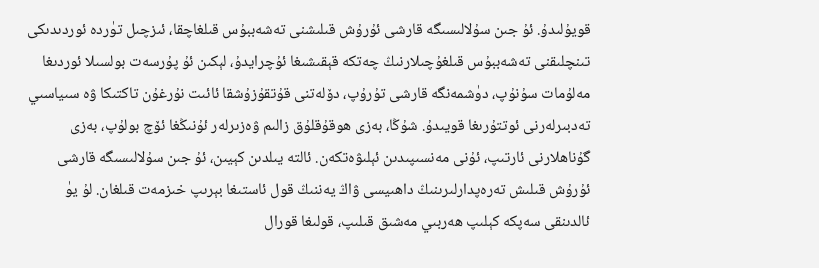قويۇلىدۇ. ئۇ جىن سۇلالىسىگە قارشى ئۇرۇش قىلىشنى تەشەببۇس قىلغاچقا، ئىزچىل تۈردە ئوردىدىكى تىنچلىقنى تەشەببۇس قىلغۇچىلارنىڭ چەتكە قېقىشىغا ئۇچرايدۇ، لېكىن ئۇ پۇرسەت بولسىلا ئوردىغا مەلۇمات سۇنۇپ، دۈشمەنگە قارشى تۇرۇپ، دۆلەتنى قۇتقۇزۇشقا ئائىت نۇرغۇن تاكتىكا ۋە سىياسىي تەدبىرلەرنى ئوتتۇرىغا قويىدۇ. شۇڭا، بەزى ھوقۇقلۇق زالىم ۋەزىرلەر ئۇنىڭغا ئۆچ بولۇپ، بەزى گۇناھلارنى ئارتىپ، ئۇنى مەنسىپىدىن ئېلىۋەتكەن. ئالتە يىلدىن كېيىن، ئۇ جىن سۇلالىسىگە قارشى ئۇرۇش قىلىش تەرەپدارلىرىنىڭ داھىيسى ۋاڭ يەننىڭ قول ئاستىغا بېرىپ خىزمەت قىلغان. لۇ يۈ ئالدىنقى سەپكە كېلىپ ھەربىي مەشىق قىلىپ، قولىغا قورال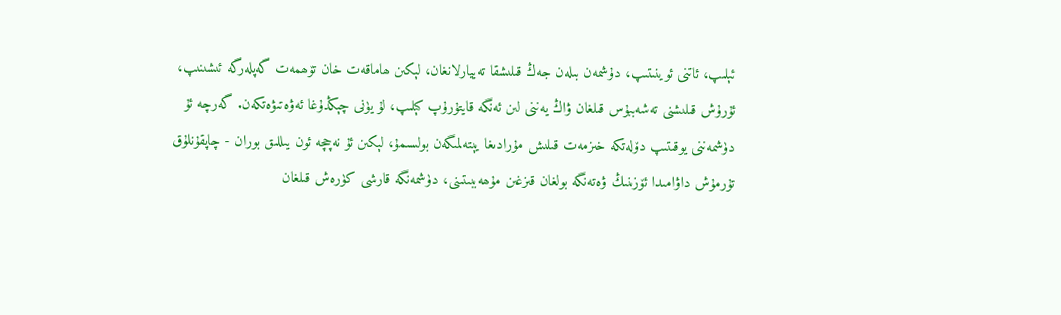ئېلىپ، ئاتنى ئوينىتىپ، دۇشمەن بىلەن جەڭ قىلىشقا تەييارلانغان، لېكىن ھاماقەت خان تۆھمەت گەپلەرگە ئىشىنىپ، ئۇرۇش قىلىشنى تەشەببۇس قىلغان ۋاڭ يەننى لىن ئەنگە قايتۇرۇپ كېلىپ، لۇ يۈنى چېڭدۇغا ئەۋەتىۋەتكەن. گەرچە ئۇ دۈشمەننى يوقىتىپ دۆلەتكە خىزمەت قىلىش مۇرادىغا يېتەلمىگەن بولسىمۇ، لېكىن ئۇ نەچچە ئون يىللىق بوران - چاپقۇنلۇق تۇرمۇش داۋامىدا ئۆزىنىڭ ۋەتەنگە بولغان قىزغىن مۇھەببىتىنى، دۈشمەنگە قارشى كۈرەش قىلغان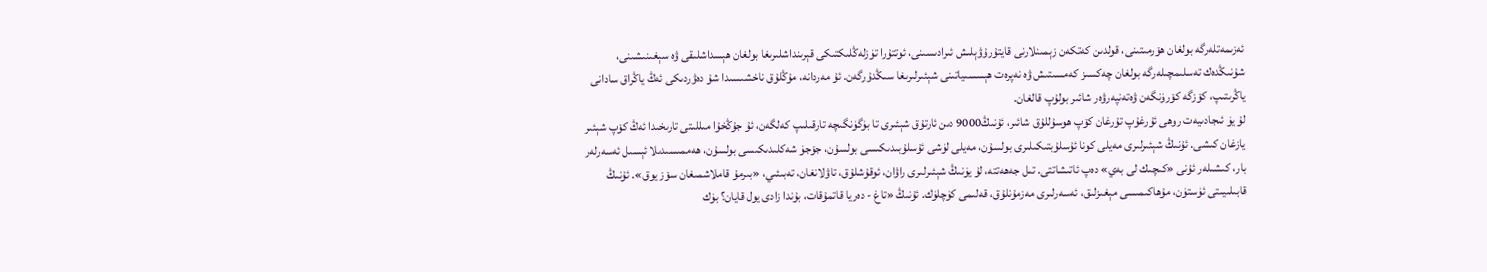ئەزىمەتلەرگە بولغان ھۆرمىتىنى، قولدىن كەتكەن زېمىنلارنى قايتۇرۇۋېلىش ئىرادىسىنى، ئوتتۇرا تۈزلەڭلىكتىكى قېرىنداشلىرىغا بولغان ھېسداشلىقى ۋە سېغىنىشىنى، شۇنىڭدەك تەسلىمچىلەرگە بولغان چەكسىز كەمسىتىش ۋە نەپرەت ھېسسىياتىنى شېئىرلىرىغا سىڭدۇرگەن. ئۇ مەردانە، مۇڭلۇق ناخشىسىدا شۇ دەۋردىكى ئەڭ ياڭراق سادانى ياڭرىتىپ، كۆزگە كۆرۈنگەن ۋەتەنپەرۋەر شائىر بولۇپ قالغان.
لۇ يۈ ئىجادىيەت روھى ئۇرغۇپ تۇرغان كۆپ ھوسۇللۇق شائىر، ئۇنىڭ9000 دىن ئارتۇق شېئىرى تا بۈگۈنگىچە تارقىلىپ كەلگەن، ئۇ جۇڭخۇا مىللىتى تارىخىدا ئەڭ كۆپ شېئىر يازغان كىشى. ئۇنىڭ شېئىرلىرى مەيلى كونا ئۇسلۇبتىكىلىرى بولسۇن، مەيلى لۈشى ئۇسلۇبىدىكىسى بولسۇن، جۆجۈ شەكلىدىكىسى بولسۇن، ھەممىسىدىلا ئېسىل ئەسەرلەر بار، كىشىلەر ئۇنى «كىچىك لى بەي» دەپ ئاتىشاتتى. تىل جەھەتتە، لۇ يۈنىڭ شېئىرلىرى راۋان، ئوقۇشلۇق، تاۋلانغان، تەبىئىي، «بىرمۇ قاملاشمىغان سۆز يوق». ئۇنىڭ قابىلىيىتى ئۈستۈن، مۇھاكىمىسى مېغىزلىق، ئەسەرلىرى مەزمۇنلۇق، قەلىمى كۈچلۈك. ئۇنىڭ «تاغ - دەريا قاتمۇقات، بۇندا زادى يول قايان؟ بۈك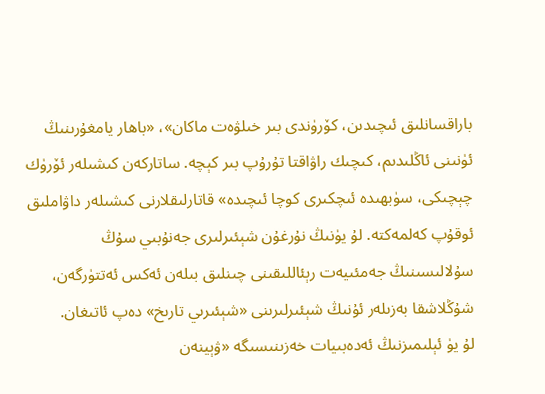باراقسانلىق ئىچىدىن، كۆرۈندى بىر خىلۋەت ماكان»، «باھار يامغۇرىنىڭ ئۈنىنى ئاڭلىدىم، كىچىك راۋاقتا تۇرۇپ بىر كېچە. ساتاركەن كىشىلەر ئۆرۈك چېچىكى، سۈبھىدە ئىچكىرى كوچا ئىچىدە» قاتارلىقلارنى كىشىلەر داۋاملىق ئوقۇپ كەلمەكتە. لۇ يۈنىڭ نۇرغۇن شېئىرلىرى جەنۇبىي سۇڭ سۇلالىسىنىڭ جەمئىيەت رېئاللىقىنى چىنلىق بىلەن ئەكس ئەتتۈرگەن، شۇڭلاشقا بەزىلەر ئۇنىڭ شېئىرلىرىنى «شېئىرىي تارىخ» دەپ ئاتىغان.
لۇ يۈ ئېلىمىزنىڭ ئەدەبىيات خەزىنىسىگە «ۋېينەن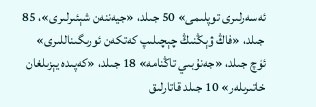ئەسەرلىرى توپلىمى» 50 جىلد، «جيەننەن شېئىرلىرى»، 85 جىلد، «فاڭ ۋېڭنىڭ چېچىلىپ كەتكەن ئورىگىناللىرى» ئۈچ جىلد، «جەنۇبىي تاڭنامە» 18 جىلد، «كەپىدە يېزىلغان خاتىرىلەر» 10 جىلد قاتارلىق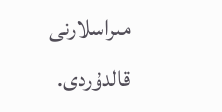مىراسلارنى قالدۇردى.